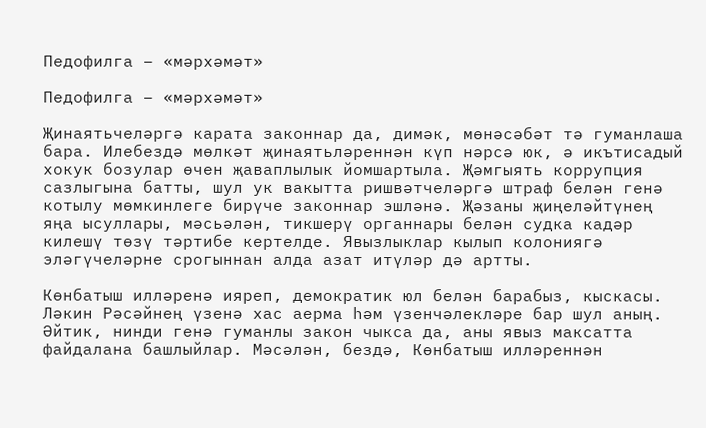Педофилга – «мәрхәмәт»

Педофилга – «мәрхәмәт»

Җинаятьчеләргә карата законнар да, димәк, мөнәсәбәт тә гуманлаша бара. Илебездә мөлкәт җинаятьләреннән күп нәрсә юк, ә икътисадый хокук бозулар өчен җаваплылык йомшартыла. Җәмгыять коррупция сазлыгына батты, шул ук вакытта ришвәтчеләргә штраф белән генә котылу мөмкинлеге бирүче законнар эшләнә. Җәзаны җиңеләйтүнең яңа ысуллары, мәсьәлән, тикшерү органнары белән судка кадәр килешү төзү тәртибе кертелде. Явызлыклар кылып колониягә эләгүчеләрне срогыннан алда азат итүләр дә артты.

Көнбатыш илләренә ияреп, демократик юл белән барабыз, кыскасы. Ләкин Рәсәйнең үзенә хас аерма һәм үзенчәлекләре бар шул аның. Әйтик, нинди генә гуманлы закон чыкса да, аны явыз максатта файдалана башлыйлар. Мәсәлән, бездә, Көнбатыш илләреннән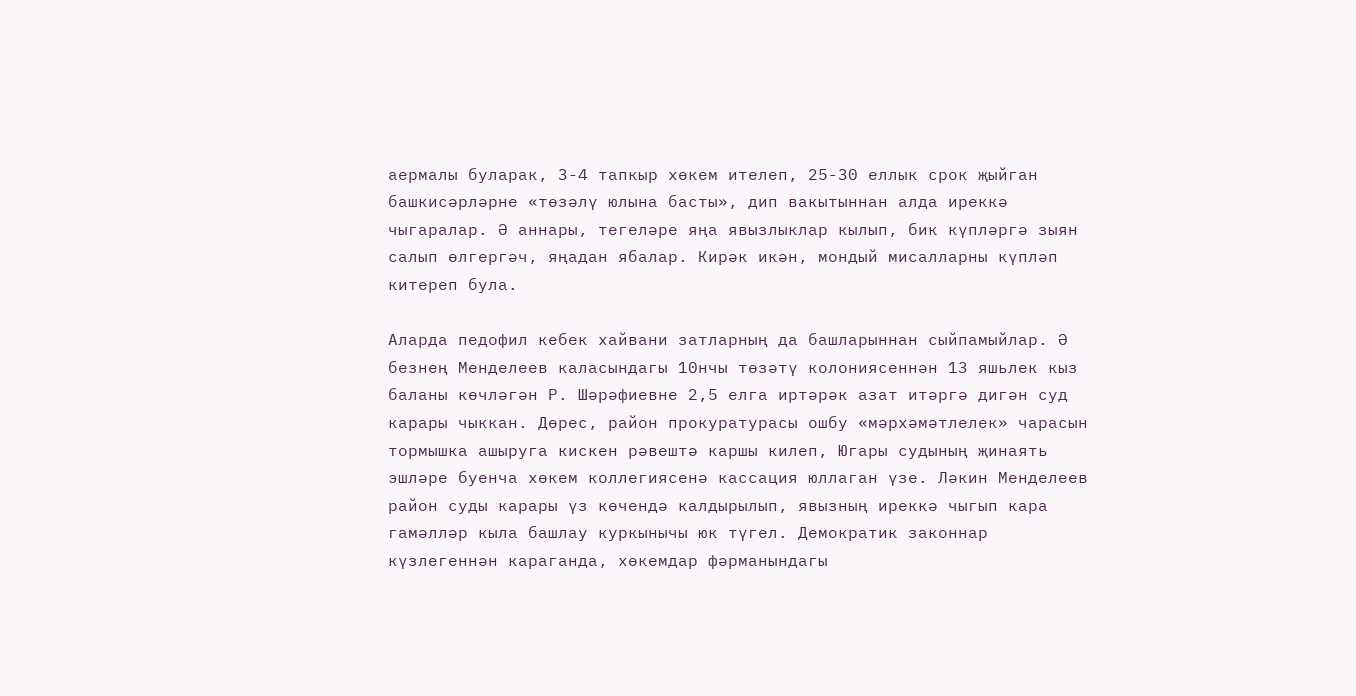аермалы буларак, 3-4 тапкыр хөкем ителеп, 25-30 еллык срок җыйган башкисәрләрне «төзәлү юлына басты», дип вакытыннан алда иреккә чыгаралар. Ә аннары, тегеләре яңа явызлыклар кылып, бик күпләргә зыян салып өлгергәч, яңадан ябалар. Кирәк икән, мондый мисалларны күпләп китереп була.

Аларда педофил кебек хайвани затларның да башларыннан сыйпамыйлар. Ә безнең Менделеев каласындагы 10нчы төзәтү колониясеннән 13 яшьлек кыз баланы көчләгән Р. Шәрәфиевне 2,5 елга иртәрәк азат итәргә дигән суд карары чыккан. Дөрес, район прокуратурасы ошбу «мәрхәмәтлелек» чарасын тормышка ашыруга кискен рәвештә каршы килеп, Югары судының җинаять эшләре буенча хөкем коллегиясенә кассация юллаган үзе. Ләкин Менделеев район суды карары үз көчендә калдырылып, явызның иреккә чыгып кара гамәлләр кыла башлау куркынычы юк түгел. Демократик законнар күзлегеннән караганда, хөкемдар фәрманындагы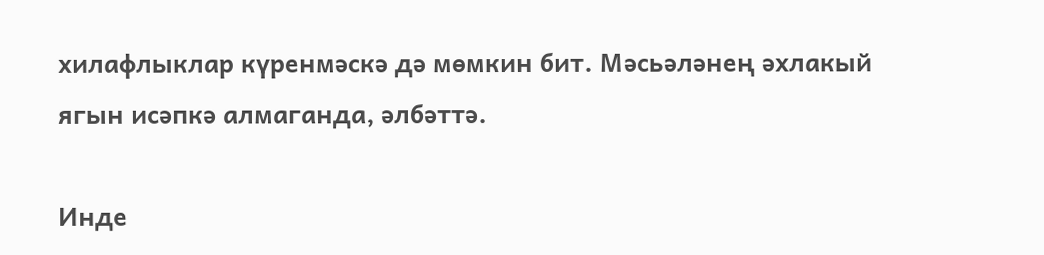хилафлыклар күренмәскә дә мөмкин бит. Мәсьәләнең әхлакый ягын исәпкә алмаганда, әлбәттә.

Инде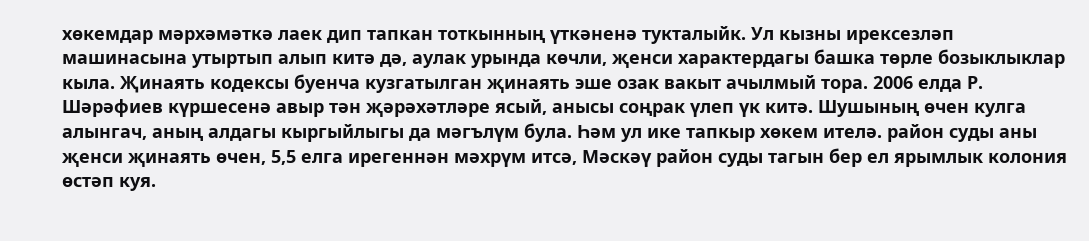хөкемдар мәрхәмәткә лаек дип тапкан тоткынның үткәненә тукталыйк. Ул кызны ирексезләп машинасына утыртып алып китә дә, аулак урында көчли, җенси характердагы башка төрле бозыклыклар кыла. Җинаять кодексы буенча кузгатылган җинаять эше озак вакыт ачылмый тора. 2006 елда Р. Шәрәфиев күршесенә авыр тән җәрәхәтләре ясый, анысы соңрак үлеп үк китә. Шушының өчен кулга алынгач, аның алдагы кыргыйлыгы да мәгълүм була. Һәм ул ике тапкыр хөкем ителә. район суды аны җенси җинаять өчен, 5,5 елга ирегеннән мәхрүм итсә, Мәскәү район суды тагын бер ел ярымлык колония өстәп куя.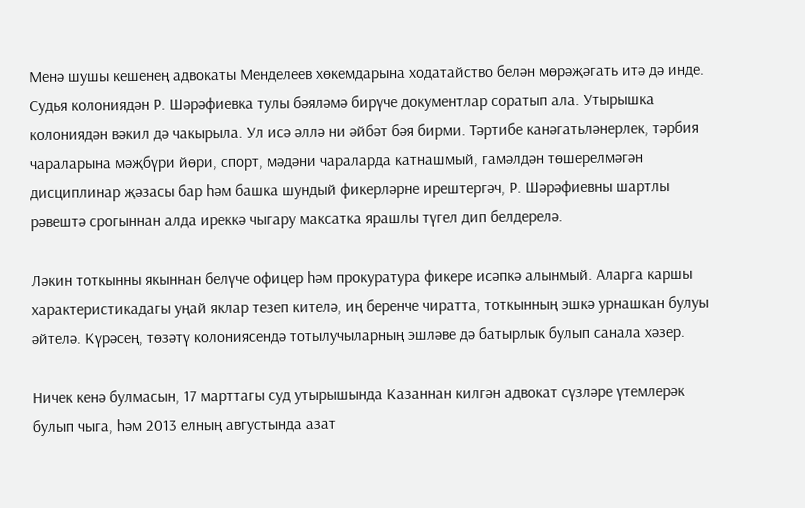Менә шушы кешенең адвокаты Менделеев хөкемдарына ходатайство белән мөрәҗәгать итә дә инде. Судья колониядән Р. Шәрәфиевка тулы бәяләмә бирүче документлар соратып ала. Утырышка колониядән вәкил дә чакырыла. Ул исә әллә ни әйбәт бәя бирми. Тәртибе канәгатьләнерлек, тәрбия чараларына мәҗбүри йөри, спорт, мәдәни чараларда катнашмый, гамәлдән төшерелмәгән дисциплинар җәзасы бар һәм башка шундый фикерләрне ирештергәч, Р. Шәрәфиевны шартлы рәвештә срогыннан алда иреккә чыгару максатка ярашлы түгел дип белдерелә.

Ләкин тоткынны якыннан белүче офицер һәм прокуратура фикере исәпкә алынмый. Аларга каршы характеристикадагы уңай яклар тезеп кителә, иң беренче чиратта, тоткынның эшкә урнашкан булуы әйтелә. Күрәсең, төзәтү колониясендә тотылучыларның эшләве дә батырлык булып санала хәзер.

Ничек кенә булмасын, 17 марттагы суд утырышында Казаннан килгән адвокат сүзләре үтемлерәк булып чыга, һәм 2013 елның августында азат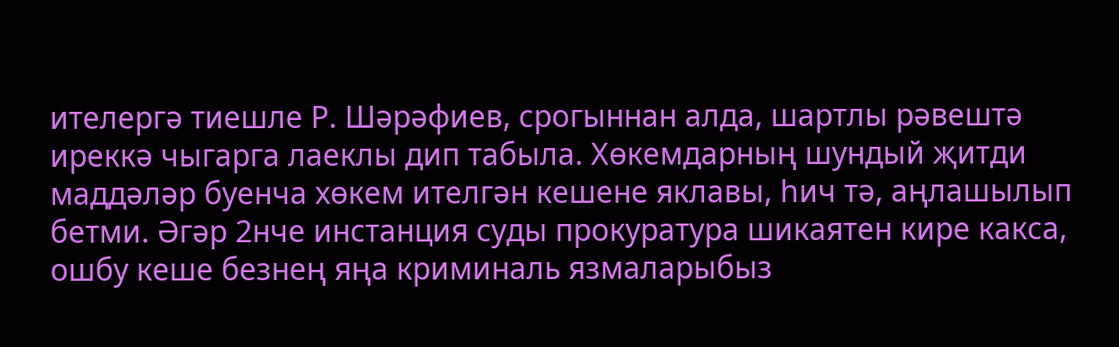ителергә тиешле Р. Шәрәфиев, срогыннан алда, шартлы рәвештә иреккә чыгарга лаеклы дип табыла. Хөкемдарның шундый җитди маддәләр буенча хөкем ителгән кешене яклавы, һич тә, аңлашылып бетми. Әгәр 2нче инстанция суды прокуратура шикаятен кире какса, ошбу кеше безнең яңа криминаль язмаларыбыз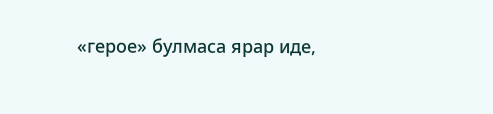«герое» булмаса ярар иде,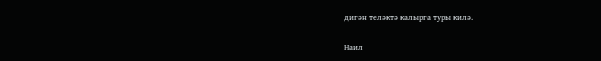дигән теләктә калырга туры килә.

Наил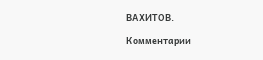ВАХИТОВ.

Комментарии